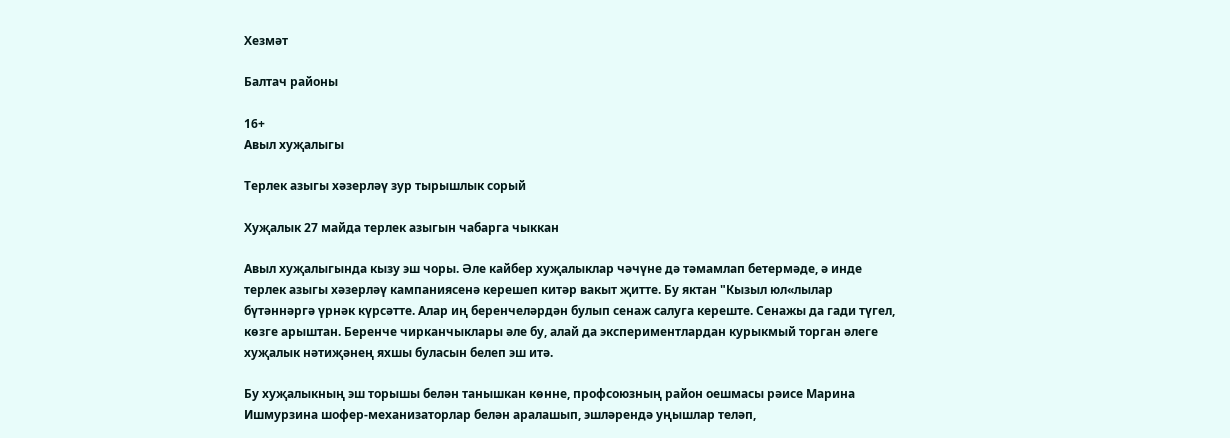Хезмәт

Балтач районы

16+
Авыл хуҗалыгы

Терлек азыгы хәзерләү зур тырышлык сорый

Хуҗалык 27 майда терлек азыгын чабарга чыккан

Авыл хуҗалыгында кызу эш чоры. Әле кайбер хуҗалыклар чәчүне дә тәмамлап бетермәде, ә инде терлек азыгы хәзерләү кампаниясенә керешеп китәр вакыт җитте. Бу яктан "Кызыл юл«лылар бүтәннәргә үрнәк күрсәтте. Алар иң беренчеләрдән булып сенаж салуга кереште. Сенажы да гади түгел, көзге арыштан. Беренче чирканчыклары әле бу, алай да экспериментлардан курыкмый торган әлеге хуҗалык нәтиҗәнең яхшы буласын белеп эш итә.

Бу хуҗалыкның эш торышы белән танышкан көнне, профсоюзның район оешмасы рәисе Марина Ишмурзина шофер-механизаторлар белән аралашып, эшләрендә уңышлар теләп,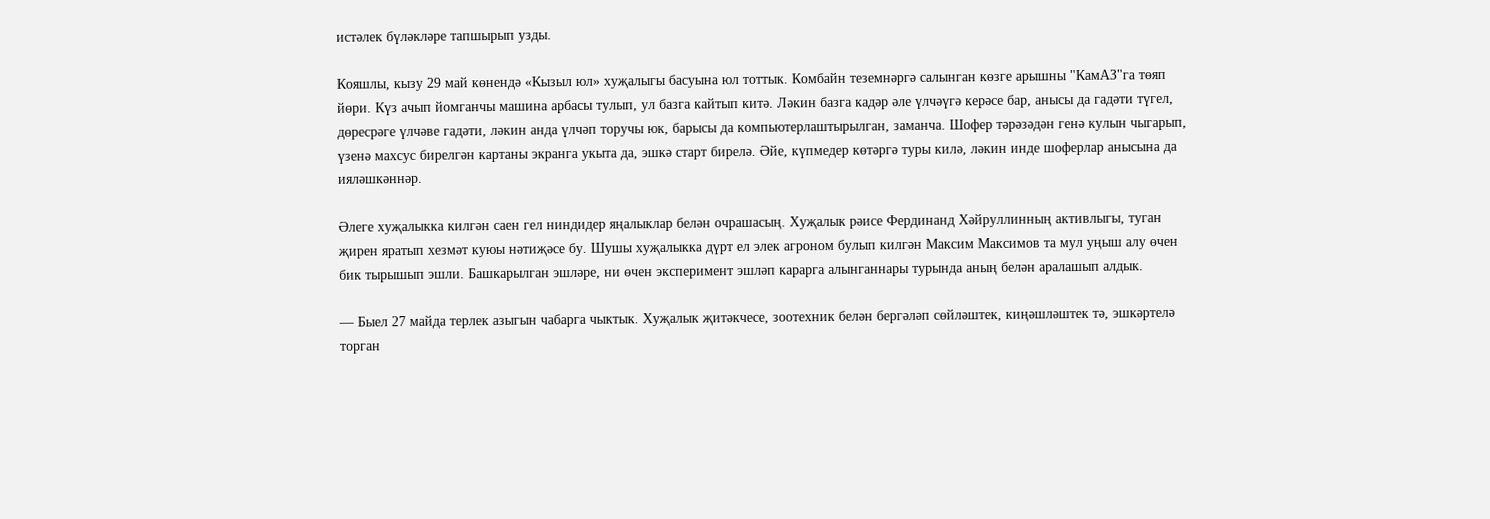истәлек бүләкләре тапшырып узды.

Кояшлы, кызу 29 май көнендә «Кызыл юл» хуҗалыгы басуына юл тоттык. Комбайн теземнәргә салынган көзге арышны "КамАЗ"га төяп йөри. Күз ачып йомганчы машина арбасы тулып, ул базга кайтып китә. Ләкин базга кадәр әле үлчәүгә керәсе бар, анысы да гадәти түгел, дөресрәге үлчәве гадәти, ләкин анда үлчәп торучы юк, барысы да компьютерлаштырылган, заманча. Шофер тәрәзәдән генә кулын чыгарып, үзенә махсус бирелгән картаны экранга укыта да, эшкә старт бирелә. Әйе, күпмедер көтәргә туры килә, ләкин инде шоферлар анысына да ияләшкәннәр.

Әлеге хуҗалыкка килгән саен гел ниндидер яңалыклар белән очрашасың. Хуҗалык рәисе Фердинанд Хәйруллинның активлыгы, туган җирен яратып хезмәт куюы нәтиҗәсе бу. Шушы хуҗалыкка дүрт ел элек агроном булып килгән Максим Максимов та мул уңыш алу өчен бик тырышып эшли. Башкарылган эшләре, ни өчен эксперимент эшләп карарга алынганнары турында аның белән аралашып алдык.

— Быел 27 майда терлек азыгын чабарга чыктык. Хуҗалык җитәкчесе, зоотехник белән бергәләп сөйләштек, киңәшләштек тә, эшкәртелә торган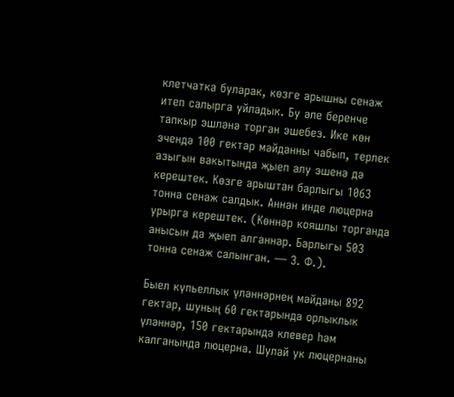клетчатка буларак, көзге арышны сенаж итеп салырга уйладык. Бу әле беренче тапкыр эшләнә торган эшебез. Ике көн эчендә 100 гектар мәйданны чабып, терлек азыгын вакытында җыеп алу эшенә дә керештек. Көзге арыштан барлыгы 1063 тонна сенаж салдык. Аннан инде люцерна урырга керештек. (Көннәр кояшлы торганда анысын да җыеп алганнар. Барлыгы 503 тонна сенаж салынган. — З. Ф.).

Быел күпьеллык үләннәрнең мәйданы 892 гектар, шуның 60 гектарында орлыклык үләннәр, 150 гектарында клевер һәм калганында люцерна. Шулай ук люцернаны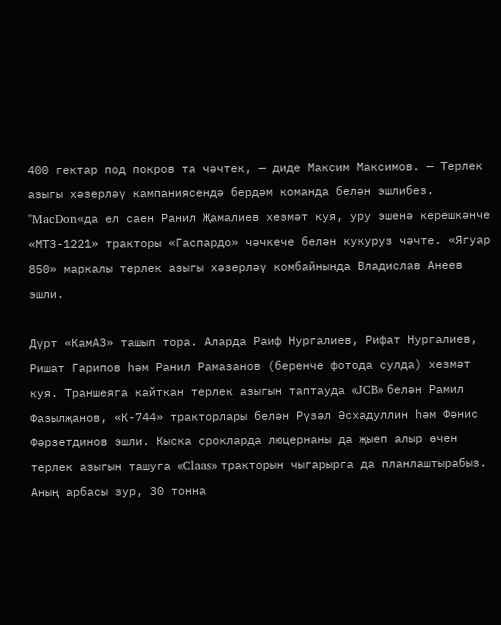400 гектар под покров та чәчтек, — диде Максим Максимов. — Терлек азыгы хәзерләү кампаниясендә бердәм команда белән эшлибез. "MacDon«да ел саен Ранил Җамалиев хезмәт куя, уру эшенә керешкәнче «МТЗ-1221» тракторы «Гаспардо» чәчкече белән кукуруз чәчте. «Ягуар 850» маркалы терлек азыгы хәзерләү комбайнында Владислав Анеев эшли.

Дүрт «КамАЗ» ташып тора. Аларда Раиф Нургалиев, Рифат Нургалиев, Ришат Гарипов һәм Ранил Рамазанов (беренче фотода сулда) хезмәт куя. Траншеяга кайткан терлек азыгын таптауда «JCB» белән Рамил Фазылҗанов, «К-744» тракторлары белән Рүзәл Әсхадуллин һәм Фәнис Фәрзетдинов эшли. Кыска срокларда люцернаны да җыеп алыр өчен терлек азыгын ташуга «Claas» тракторын чыгарырга да планлаштырабыз. Аның арбасы зур, 30 тонна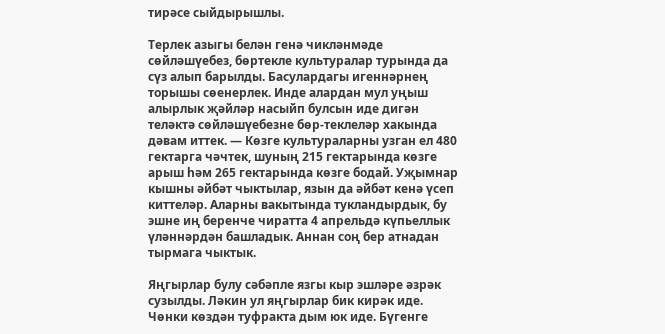тирәсе сыйдырышлы.

Терлек азыгы белән генә чикләнмәде сөйләшүебез, бөртекле культуралар турында да сүз алып барылды. Басулардагы игеннәрнең торышы сөенерлек. Инде алардан мул уңыш алырлык җәйләр насыйп булсын иде дигән теләктә сөйләшүебезне бөр-теклеләр хакында дәвам иттек. — Көзге культураларны узган ел 480 гектарга чәчтек, шуның 215 гектарында көзге арыш һәм 265 гектарында көзге бодай. Уҗымнар кышны әйбәт чыктылар, язын да әйбәт кенә үсеп киттеләр. Аларны вакытында тукландырдык, бу эшне иң беренче чиратта 4 апрельдә күпьеллык үләннәрдән башладык. Аннан соң бер атнадан тырмага чыктык.

Яңгырлар булу сәбәпле язгы кыр эшләре әзрәк сузылды. Ләкин ул яңгырлар бик кирәк иде. Чөнки көздән туфракта дым юк иде. Бүгенге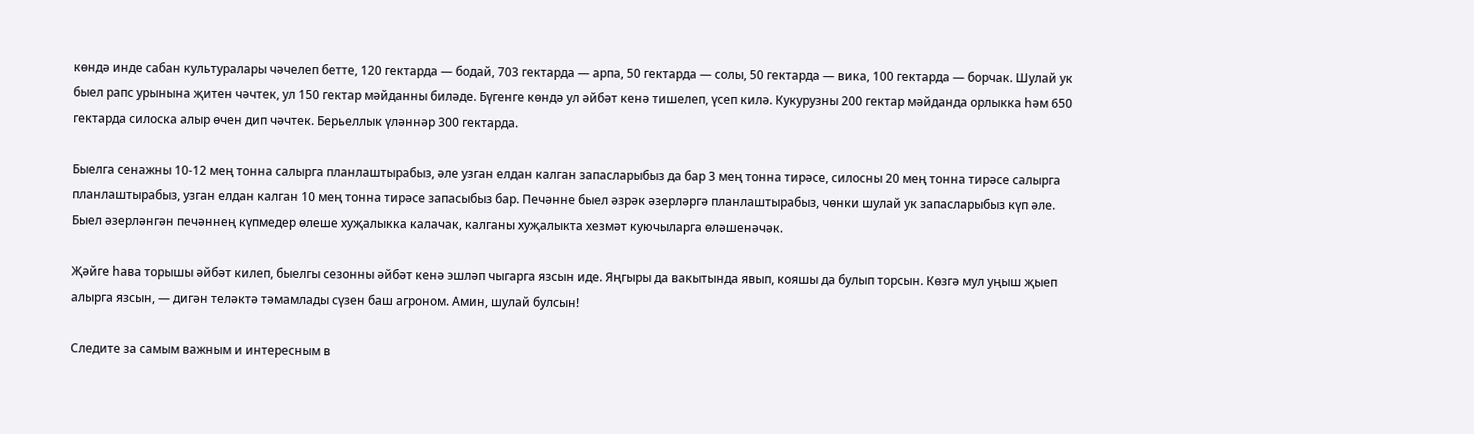көндә инде сабан культуралары чәчелеп бетте, 120 гектарда — бодай, 703 гектарда — арпа, 50 гектарда — солы, 50 гектарда — вика, 100 гектарда — борчак. Шулай ук быел рапс урынына җитен чәчтек, ул 150 гектар мәйданны биләде. Бүгенге көндә ул әйбәт кенә тишелеп, үсеп килә. Кукурузны 200 гектар мәйданда орлыкка һәм 650 гектарда силоска алыр өчен дип чәчтек. Берьеллык үләннәр 300 гектарда.

Быелга сенажны 10-12 мең тонна салырга планлаштырабыз, әле узган елдан калган запасларыбыз да бар 3 мең тонна тирәсе, силосны 20 мең тонна тирәсе салырга планлаштырабыз, узган елдан калган 10 мең тонна тирәсе запасыбыз бар. Печәнне быел әзрәк әзерләргә планлаштырабыз, чөнки шулай ук запасларыбыз күп әле. Быел әзерләнгән печәннең күпмедер өлеше хуҗалыкка калачак, калганы хуҗалыкта хезмәт куючыларга өләшенәчәк.

Җәйге һава торышы әйбәт килеп, быелгы сезонны әйбәт кенә эшләп чыгарга язсын иде. Яңгыры да вакытында явып, кояшы да булып торсын. Көзгә мул уңыш җыеп алырга язсын, — дигән теләктә тәмамлады сүзен баш агроном. Амин, шулай булсын!

Следите за самым важным и интересным в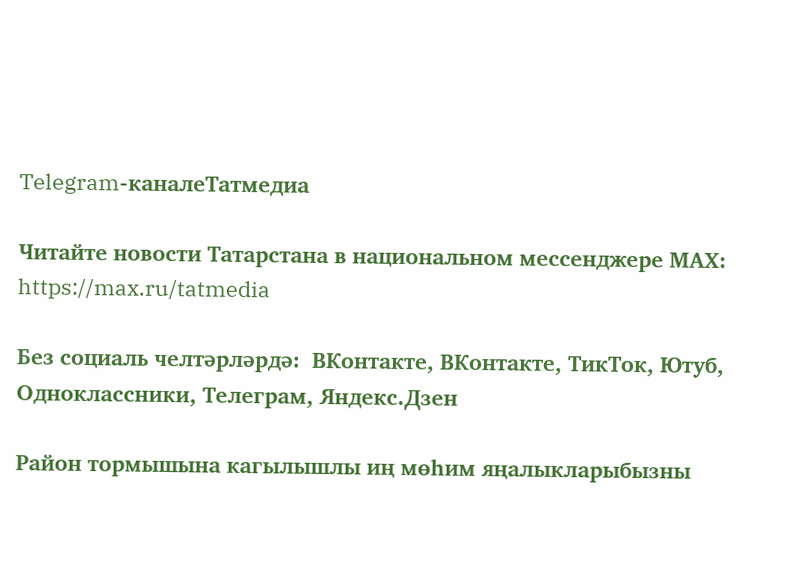Telegram-каналеТатмедиа

Читайте новости Татарстана в национальном мессенджере MАХ: https://max.ru/tatmedia

Без социаль челтәрләрдә:  ВКонтакте, ВКонтакте, ТикТок, Ютуб, Одноклассники, Телеграм, Яндекс.Дзен

Район тормышына кагылышлы иң мөһим яңалыкларыбызны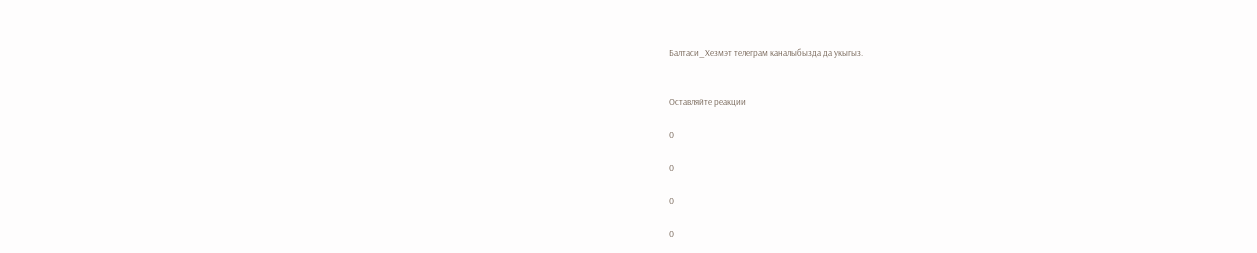Балтаси_Хезмэт телеграм каналыбызда да укыгыз.


Оставляйте реакции

0

0

0

0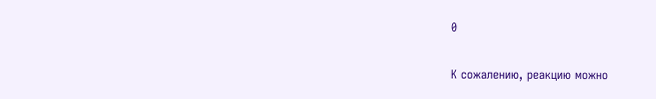0

К сожалению, реакцию можно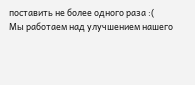поставить не более одного раза :(
Мы работаем над улучшением нашего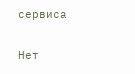сервиса

Нет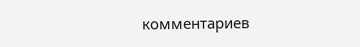комментариев